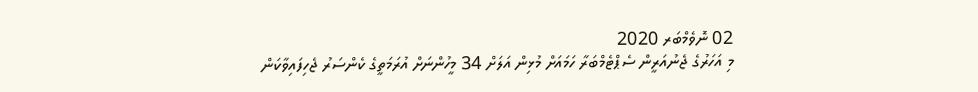02 ނޮވެމްބަރ 2020
މި އަހަރުގެ ޖެނުއަރީން ސެޕްޓެމްބަރާ ހަމައަށް މުޅިން އަލަށް 34 މީހުންނަށް އުރަމަތީގެ ކެންސަރު ޖެހިފައިވާކަން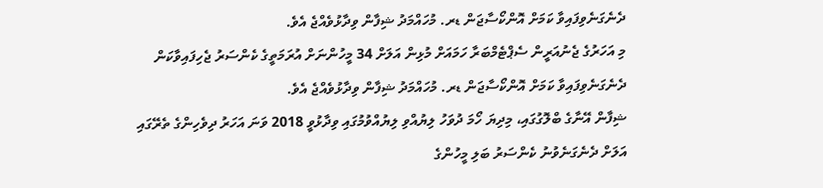ދެނެގަނެވިފައިވާ ކަމަށް އޮންކޯސާޖަން ޑރ. މުހައްމަދު ޝިފާން ވިދާޅުވެއްޖެ އެވެ.
މި އަހަރުގެ ޖެނުއަރީން ސެޕްޓެމްބަރާ ހަމައަށް މުޅިން އަލަށް 34 މީހުންނަށް އުރަމަތީގެ ކެންސަރު ޖެހިފައިވާކަން ދެނެގަނެވިފައިވާ ކަމަށް އޮންކޯސާޖަން ޑރ. މުހައްމަދު ޝިފާން ވިދާޅުވެއްޖެ އެވެ.
ޝިފާން އޭނާގެ ބްލޮގުގައި، މިދިޔަ ހޯމަ ދުވަހު ލިޔުއްވި ލިޔުއްވުމުގައި ވިދާޅުވީ 2018 ވަނަ އަހަރު ދިވެހިންގެ ތެރޭގައި އަލަށް ދެނެގަނެވުނު ކެންސަރު ބަލި މީހުންގެ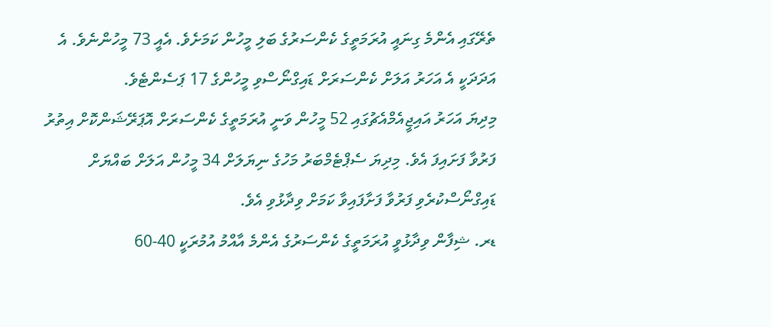ތެރޭގައި އެންމެ ގިނައީ އުރަމަތީގެ ކެންސަރުގެ ބަލި މީހުން ކަމަށެވެ. އެއީ 73 މީހުންނެވެ. އެ އަދަދަކީ އެ އަހަރު އަލަށް ކެންސަރަށް ޑައިގްނޯސްވި މީހުންގެ 17 ޕަސެންޓެވެ.
މިދިޔަ އަހަރު އައިޖީއެމްއެޗުގައި 52 މީހުން ވަނީ އުރަމަތީގެ ކެންސަރަށް އޮޕަރޭޝަންކޮށް އިތުރު ފަރުވާ ފަށައިފަ އެވެ. މިދިޔަ ސެޕްޓެމްބަރު މަހުގެ ނިޔަލަށް 34 މީހުން އަލަށް ބައްޔަށް ޑައިގްނޯސްކުރެވި ފަރުވާ ފަށާފައިވާ ކަމަށް ވިދާޅުވި އެވެ.
ޑރ. ޝިފާން ވިދާޅުވީ އުރަމަތީގެ ކެންސަރުގެ އެންމެ އާއްމު އުމުރަކީ 40-60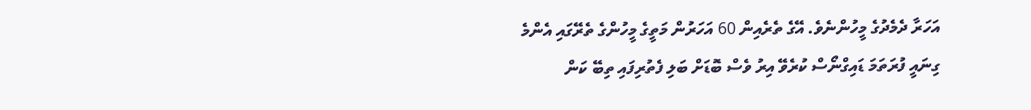އަހަރާ ދެމެދުގެ މީހުންނެވެ. އޭގެ ތެރެއިން 60 އަހަރުން މަތީގެ މީހުންގެ ތެރޭގައި އެންމެ ގިނައީ ފުރަތަމަ ޑައިގްނޯސް ކުރެވޭ އިރު ވެސް ބޮޑަށް ބަލި ފެތުރިފައި ތިބޭ ކަން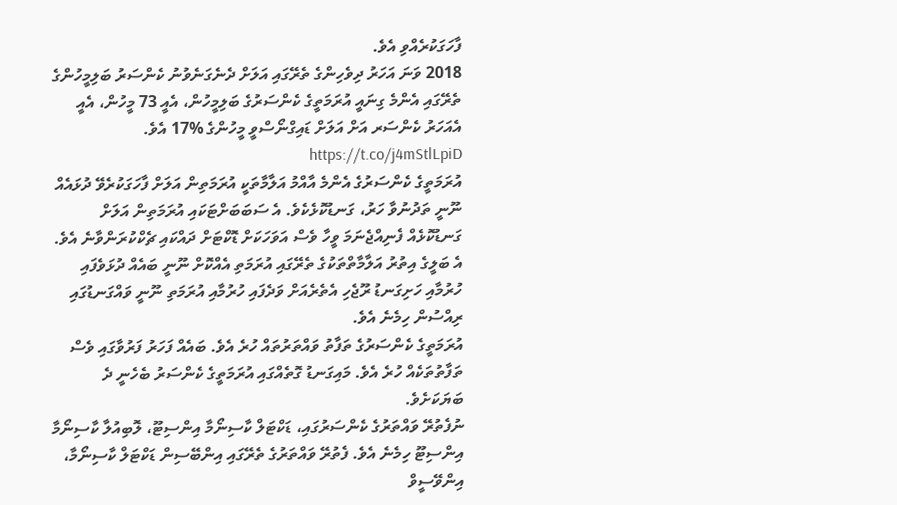ފާހަގަކުރެއްވި އެވެ.
2018 ވަނަ އަހަރު ދިވެހިންގެ ތެރޭގައި އަލަށް ދެނެގަނެވުނު ކެންސަރު ބަލިމީހުންގެ ތެރޭގައި އެންމެ ގިނައީ އުރަމަތީގެ ކެންސަރުގެ ބަލިމީހުން، އެއީ 73 މީހުން، އެއީ އެއަހަރު ކެންސަރ އަށް އަލަށް ޑައިގްނޯސްވީ މީހުންގެ %17 އެވެ. https://t.co/j4mStlLpiD
އުރަމަތީގެ ކެންސަރުގެ އެންމެ އާއްމު އަލާމާތަކީ އުރަމަތިން އަލަށް ފާހަގަކުރެވޭ ދުޅައެއް ނޫނީ ތަދުނުވާ ހަރު، ގަނޑުކޮޅެކެވެ. އެ ސަބަބަށްޓަކައި އުރަމަތިން އަލަށް ގަނޑުކޮޅެއް ފެނިއްޖެނަމަ ވީހާ ވެސް އަވަހަކަށް ޑޮކްޓަށް ދައްކައި ޗެކްކުރަންވާނެ އެވެ. އެ ބަލީގެ އިތުރު އަލާމާތްތަކުގެ ތެރޭގައި އުރަމަތި އެއްކޮށް ނޫނީ ބައެއް ދުޅަވެފައި ހުރުމާއި ހަށިގަނޑު ރޫޖެހި އެތެރެއަށް ވަދެފައި ހުރުމާއި އުރަމަތި ނޫނީ ވައްގަނޑުގައި ރިއްސުން ހިމެނެ އެވެ.
އުރަމަތީގެ ކެންސަރުގެ ތަފާތު ވައްތަރުތައް ހުރެ އެވެ. ބައެއް ފަހަރު ފަރުވާގައި ވެސް ތަފާތުތަކެއް ހުރެ އެވެ. މައިގަނޑު ގޮތެއްގައި އުރަމަތީގެ ކެންސަރު ބެހެނީ ދެ ބަޔަކަށެވެ.
ނުފެތުރޭ ވައްތަރުގެ ކެންސަރުގައި، ޑަކްޓަލް ކާސިނޯމާ އިންސިޓޫ، ލޮބިއުލާ ކާސިނޯމާ އިންސިޓޫ ހިމެނެ އެވެ. ފެތުރޭ ވައްތަރުގެ ތެރޭގައި އިންބޭސިން ޑަކްޓަލް ކާސިނޯމާ، އިންވޭސީވް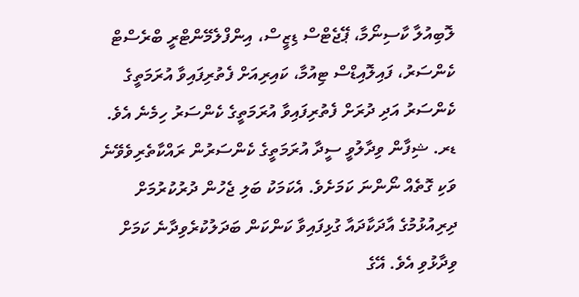ލޮބިއުލާ ކާސިނޯމާ، ޕޭޖެޓްސް ޑިޒީސް، އިންފްލެމޭންޓްރީ ބްރެސްޓް ކެންސަރު، ފައިލޮއިޑްސް ޓިއުމާ، ކައިރިއަށް ފެތުރިފައިވާ އުރަމަތީގެ ކެންސަރު އަދި ދުރަށް ފެތުރިފައިވާ އުރަމަތީގެ ކެންސަރު ހިމެނެ އެވެ.
ޑރ. ޝިފާން ވިދާލުވީ ސީދާ އުރަމަތީގެ ކެންސަރުން ރައްކާތެރިވެވޭނެ ވަކި ގޮތެއް ނޯންނަ ކަމަށެވެ. އެކަމަކު ބަލި ޖެހުން ދުރުކުރުމަށް ދިރިއުޅުމުގެ އާދަކާދައާ ގުޅިފައިވާ ކަންކަން ބަދަލުކުރެވިދާނެ ކަމަށް ވިދާޅުވި އެވެ. އޭގެ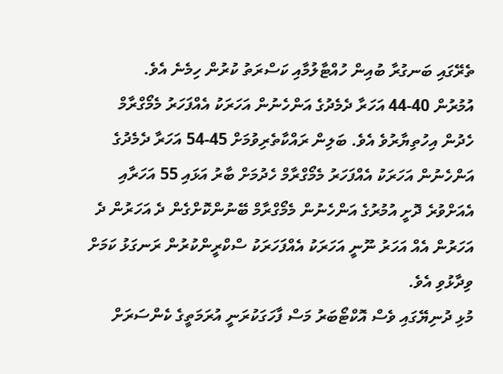ތެރޭގައި ބަނގުރާ ބުއިން ހުއްޓާލުމާއި ކަސްރަތު ކުރުން ހިމެނެ އެވެ.
އުމުރުން 40-44 އަހަރާ ދެމެދުގެ އަންހެނުން އަހަރަކު އެއްފަހަރު މެމޯގްރާމް ހެދުން އިހުތިޔާރުވެ އެވެ. ބަލިން ރައްކާތެރިވުމަށް 45-54 އަހަރާ ދެމެދުގެ އަންހެނުން އަހަރަކު އެއްފަހަރު މެމޯގްރާމް ހެދުމަށް ބާރު އަޅައި 55 އަހަރާއި އެއަށްވުރެ ދޮށީ އުމުރުގެ އަންހެނުން މެމޯގްރާމް ބޭނުންކޮށްގެން ދެ އަހަރުން ދެ އަހަރުން އެއް އަހަރު ނޫނީ އަހަރަކު އެއްފަހަރަކު ސްކްރީންކުރުން ރަނގަޅު ކަމަށް ވިދާޅުވި އެވެ.
މުޅި ދުނިޔޭގައި ވެސް އޮކްޓޯބަރު މަސް ފާހަގަކުރަނީ އުރަމަތީގެ ކެންސަރަށް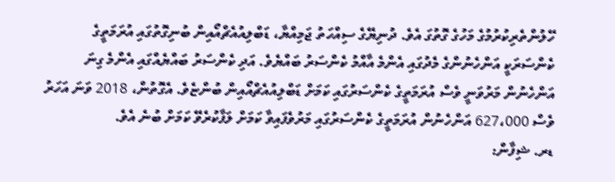ހޭލުންތެރިކުރުމުގެ މަހުގެ ގޮތުގަ އެވެ. ދުނިޔޭގެ ސިއްހަތު ޖަމިއްޔާ، ޑަބްލިއުއެޗްއޯއިން ބުނިގޮތުގައި އުރަމަތީގެ ކެންސަރަކީ އަންހެނުންގެ މެދުގައި އެންމެ އާއްމު ކެންސަރު ބައްޔެވެ. އަދި ކެންސަރު ބައްޔެއްގައި އެންމެ ގިނަ އަންހެނުން މަރުވަނީ ވެސް އުރަމަތީގެ ކެންސަރުގައި ކަމަށް ޑަބްލިއުއެޗްއޯއިން ބުންޏެވެ. އެގޮތުން، 2018 ވަނަ އަހަރު ވެސް 627،000 އަންހެނުން އުރަމަތީގެ ކެންސަރުގައި މަރުވެފައިވާ ކަމަށް ލަފާކުރެވޭ ކަމަށް ބުނެ އެވެ.
ޑރ. ޝިފާން: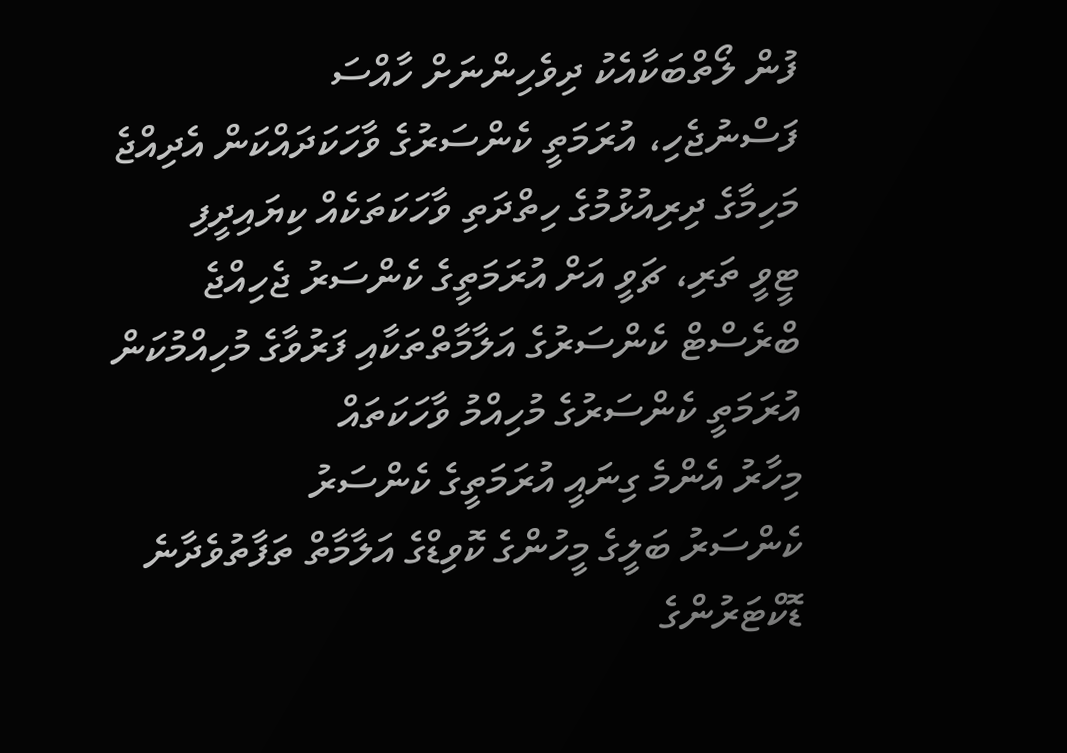ފުން ލޯތްބަކާއެކު ދިވެހިންނަށް ހާއްސަ
ފަސްނުޖެހި، އުރަމަތީ ކެންސަރުގެ ވާހަކަދައްކަން އެދިއްޖެ
މަހިމާގެ ދިރިއުޅުމުގެ ހިތްދަތި ވާހަކަތަކެއް ކިޔައިދީފި
ޓީވީ ތަރި، ޗަވީ އަށް އުރަމަތީގެ ކެންސަރު ޖެހިއްޖެ
ބްރެސްޓް ކެންސަރުގެ އަލާމާތްތަކާއި ފަރުވާގެ މުހިއްމުކަން
އުރަމަތީ ކެންސަރުގެ މުހިއްމު ވާހަކަތައް
މިހާރު އެންމެ ގިނައީ އުރަމަތީގެ ކެންސަރު
ކެންސަރު ބަލީގެ މީހުންގެ ކޮވިޑްގެ އަލާމާތް ތަފާތުވެދާނެ
ޑޮކްޓަރުންގެ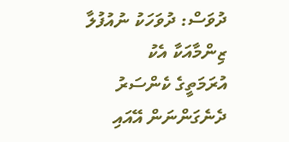ދުވަސް: ދުވަހަކު ނުއުފުލާ ޒިންމާއަކާ އެކު
އުރަމަތީގެ ކެންސަރު ދެނެގަންނަން އޭއައި